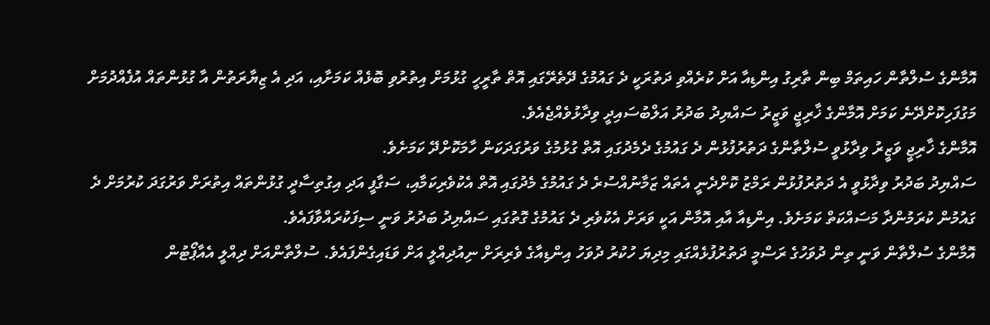އޮމާންގެ ސުލްތާން ހައިތަމް ބިން ތާރިގު އިންޑިއާ އަށް ކުރެއްވި ދަތުރަކީ ދެ ގައުމުގެ ދޭތެރޭގައި އޮތް ތާރީހީ ގުޅުމަށް އިތުރުވި ބޮޅެއް ކަމަށާއި، އަދި އެ ޒިޔާރަތުން އާ ގުޅުންތައް އުފެއްދުމަށް މަގުފަހިކޮށްދޭނެ ކަމަށް އޮމާންގެ ޚާރިޖީ ވަޒީރު ސައްޔިދު ބަދުރު އަލްބުސައިދީ ވިދާޅުވެއްޖެއެވެ.
އޮމާންގެ ޚާރިޖީ ވަޒީރު ވިދާޅުވީ ސުލްތާންގެ ދަތުރުފުޅުން ދެ ގައުމުގެ ދެމެދުގައި އޮތް ގުޅުމުގެ ވަރުގަދަކަން ހާމަކޮށްދޭ ކަމަށެވެ.
ސައްޔިދު ބަދުރު ވިދާޅުވީ އެ ދަތުރުފުޅުން ރަމްޒު ކޮށްދެނީ އެތައް ޒަމާނުއްސުރެ ދެ ގައުމުގެ މެދުގައި އޮތް އެކުވެރިކަމާއި، ސަގާފީ އަދި އިގުތިސާދީ ގުޅުންތައް އިތުރަށް ވަރުގަދަ ކުރުމަށް ދެ ގައުމުން ކުރަމުންދާ މަސައްކަތް ކަމަށެވެ. އިންޑިއާ އާއި އޮމާން އަކީ ވަރަށް އެކުވެރި ދެ ގައުމުގެ ގޮތުގައި ސައްޔިދު ބަދުރު ވަނީ ސިފަކުރައްވާފައެވެ.
އޮމާންގެ ސުލްތާން ވަނީ ތިން ދުވަހުގެ ރަސްމީ ދަތުރުފުޅެއްގައި މިދިޔަ ހުކުރު ދުވަހު އިންޑިއާގެ ވެރިރަށް ނިއުދިއްލީ އަށް ވަޑައިގެންފައެވެ. ސުލްތާންއަށް ދިއްލީ އެއާޕޯޓުން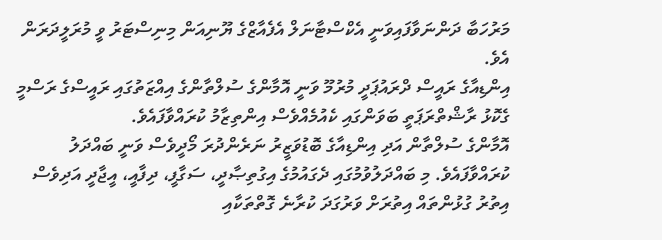މަރުހަބާ ދަންނަވާފައިވަނީ އެކްސްޓާނަލް އެފެއާޒްގެ ޔޫނިއަން މިނިސްޓަރު ވީ މުރަލީދަރަން އެވެ.
އިންޑިއާގެ ރައީސް ދްރައުޕަދީ މުރުމޫ ވަނީ އޮމާންގެ ސުލްތާންގެ އިއްޒަތުގައި ރައީސްގެ ރަސްމީ ގެކޮޅު ރާޝްތްރަޕަތީ ބަވަންގައި ކެއުމެއްވެސް އިންތިޒާމު ކުރައްވާފައެވެ.
އޮމާންގެ ސުލްތާން އަދި އިންޑިއާގެ ބޮޑުވަޒީރު ނަރެންދުރަ މޯދީވެސް ވަނީ ބައްދަލު ކުރައްވާފައެވެ. މި ބައްދަލުވުމުގައި ދެގައުމުގެ އިގުތިޞާދީ، ސަގާފީ، ދިފާއީ، އީޖާދީ އަދިވެސް އިތުރު ގުޅުންތައް އިތުރަށް ވަރުގަދަ ކުރާނެ ގޮތްތަކާއި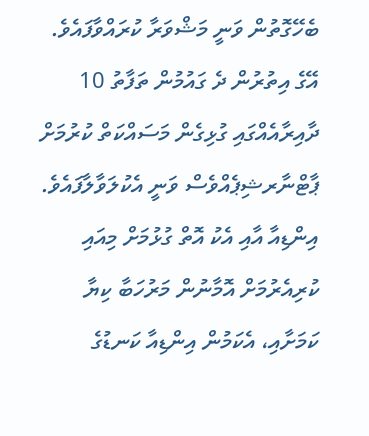ބެހޭގޮތުން ވަނީ މަޝްވަރާ ކުރައްވާފައެވެ.
އޭގެ އިތުރުން ދެ ގައުމުން ތަފާތު 10 ދާއިރާއެއްގައި ގުޅިގެން މަސައްކަތް ކުރުމަށް ޕާޓްނާރޝިޕެއްވެސް ވަނީ އެކުލަވާލާފައެވެ.
އިންޑިއާ އާއި އެކު އޮތް ގުޅުމަށް މިއައި ކުރިއެރުމަށް އޮމާނުން މަރުހަބާ ކިޔާ ކަމަށާއި، އެކަމުން އިންޑިއާ ކަނޑުގެ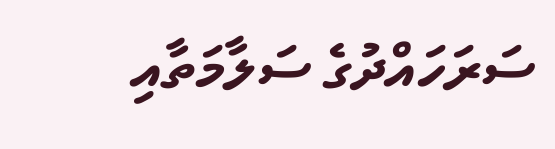ސަރަހައްދުގެ ސަލާމަތާއި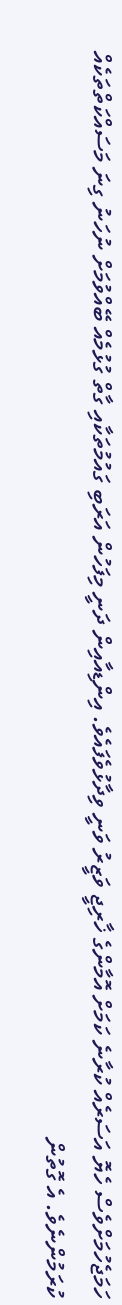ހަމަޖެހުމަށްވެސް ހެޔޮ އަސަރެއް ކުރާނެ ކަމަށް އޮމާންގެ ޚާރިޖީ ވަޒީރު ވަނީ ވިދާޅުވެފައެވެ. އިންޑިއާއިން ދަނީ މިފަހުން އަރަބި ގައުމުތަކާއި ގާތް ގުޅުމެއް ބޭއްވުމަށް ނުހަނު ގިނަ މަސައްކަތްތަކެއް ކުރަމުންނެވެ. އެ ގޮތުން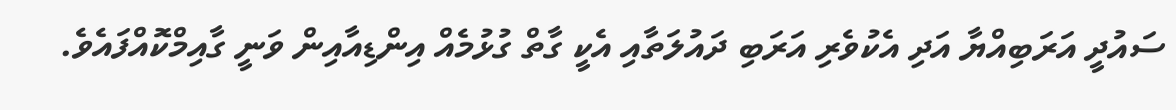ސައުދީ އަރަބިއްޔާ އަދި އެކުވެރި އަރަބި ދައުލަތާއި އެކީ ގާތް ގުޅުމެއް އިންޑިއާއިން ވަނީ ގާއިމްކޮއްފައެވެ.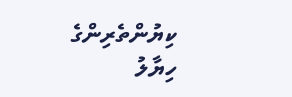ކިޔުންތެރިންގެ ހިޔާލު